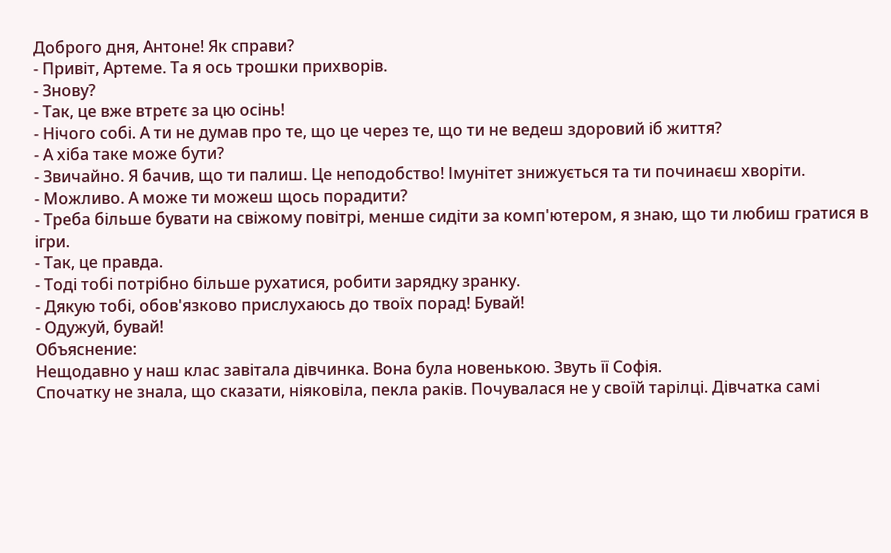Доброго дня, Антоне! Як справи?
- Привіт, Артеме. Та я ось трошки прихворів.
- Знову?
- Так, це вже втретє за цю осінь!
- Нічого собі. А ти не думав про те, що це через те, що ти не ведеш здоровий іб життя?
- А хіба таке може бути?
- Звичайно. Я бачив, що ти палиш. Це неподобство! Імунітет знижується та ти починаєш хворіти.
- Можливо. А може ти можеш щось порадити?
- Треба більше бувати на свіжому повітрі, менше сидіти за комп'ютером, я знаю, що ти любиш гратися в ігри.
- Так, це правда.
- Тоді тобі потрібно більше рухатися, робити зарядку зранку.
- Дякую тобі, обов'язково прислухаюсь до твоїх порад! Бувай!
- Одужуй, бувай!
Объяснение:
Нещодавно у наш клас завітала дівчинка. Вона була новенькою. Звуть її Софія.
Спочатку не знала, що сказати, ніяковіла, пекла раків. Почувалася не у своїй тарілці. Дівчатка самі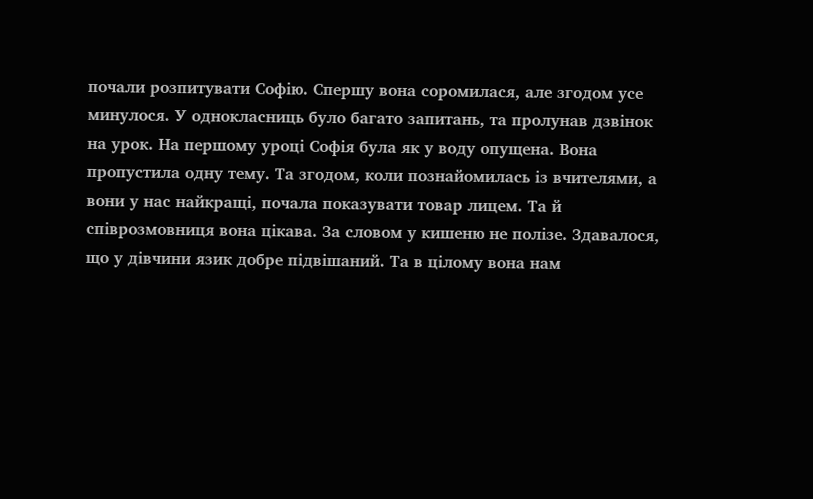почали розпитувати Софію. Спершу вона соромилася, але згодом усе минулося. У однокласниць було багато запитань, та пролунав дзвінок на урок. На першому уроці Софія була як у воду опущена. Вона пропустила одну тему. Та згодом, коли познайомилась із вчителями, а вони у нас найкращі, почала показувати товар лицем. Та й співрозмовниця вона цікава. За словом у кишеню не полізе. Здавалося, що у дівчини язик добре підвішаний. Та в цілому вона нам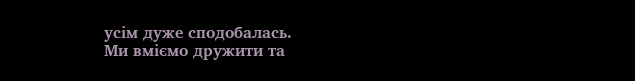усім дуже сподобалась.
Ми вміємо дружити та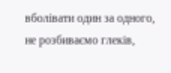вболівати один за одного, не розбиваємо глеків,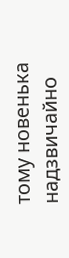тому новенька надзвичайно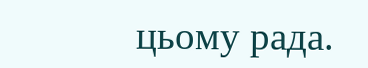цьому рада.